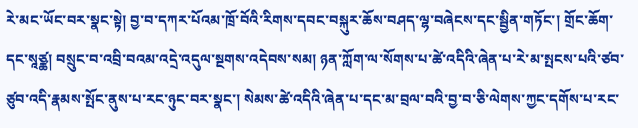རེ་མང་ཡོང་བར་སྣང་སྟེ། བྱ་བ་དཀར་པོའམ་ཁྲོ་བོའི་རིགས་དབང་བསྐུར་ཆོས་བཤད་ལྷ་བཞེངས་དང་སྦྱིན་གཏོང་། གྲོང་ཆོག་དང་སཱཙྪ། བསྲུང་བ་འབྲི་བའམ་འདྲེ་འདུལ་སྔགས་འདེབས་སམ། ཉན་ཀློག་ལ་སོགས་པ་ཚེ་འདིའི་ཞེན་པ་རེ་མ་སྤངས་པའི་ཙབ་ཙུབ་འདི་རྣམས་སྤོང་ནུས་པ་རང་ཉུང་བར་སྣང་། སེམས་ཚེ་འདིའི་ཞེན་པ་དང་མ་བྲལ་བའི་བྱ་བ་ཅི་ལེགས་ཀྱང་དགོས་པ་རང་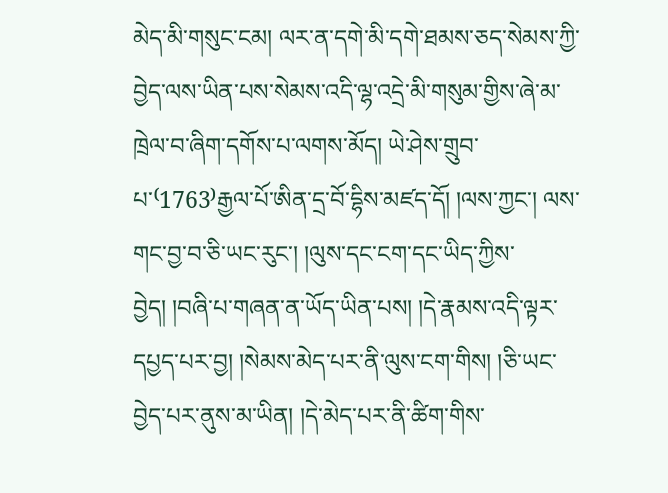མེད་མི་གསུང་ངམ། ལར་ན་དགེ་མི་དགེ་ཐམས་ཅད་སེམས་ཀྱི་བྱེད་ལས་ཡིན་པས་སེམས་འདི་ལྷ་འདྲེ་མི་གསུམ་གྱིས་ཞེ་མ་ཁྲེལ་བ་ཞིག་དགོས་པ་ལགས་མོད། ཡེ་ཤེས་གྲུབ་པ་⁽1763⁾རྒྱལ་པོ་ཨིན་དྲ་བོ་དྷིས་མཛད་དོ། །ལས་ཀྱང་། ལས་གང་བྱ་བ་ཅི་ཡང་རུང་། །ལུས་དང་ངག་དང་ཡིད་ཀྱིས་བྱེད། །བཞི་པ་གཞན་ན་ཡོད་ཡིན་པས། །དེ་རྣམས་འདི་ལྟར་དཔྱད་པར་བྱ། །སེམས་མེད་པར་ནི་ལུས་ངག་གིས། །ཅི་ཡང་བྱེད་པར་ནུས་མ་ཡིན། །དེ་མེད་པར་ནི་ཚིག་གིས་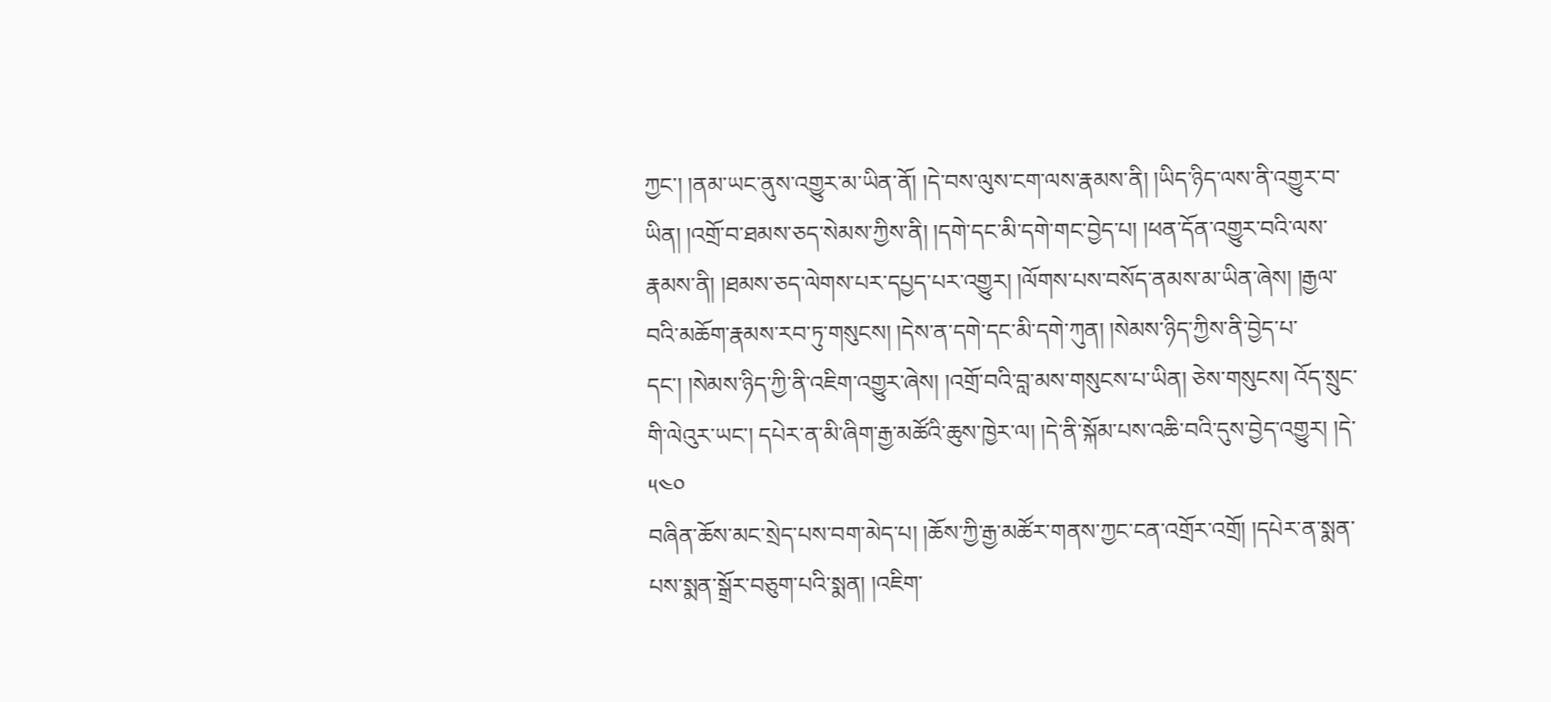ཀྱང་། །ནམ་ཡང་ནུས་འགྱུར་མ་ཡིན་ནོ། །དེ་བས་ལུས་ངག་ལས་རྣམས་ནི། །ཡིད་ཉིད་ལས་ནི་འགྱུར་བ་ཡིན། །འགྲོ་བ་ཐམས་ཅད་སེམས་ཀྱིས་ནི། །དགེ་དང་མི་དགེ་གང་བྱེད་པ། །ཕན་དོན་འགྱུར་བའི་ལས་རྣམས་ནི། །ཐམས་ཅད་ལེགས་པར་དཔྱད་པར་འགྱུར། །ལོགས་པས་བསོད་ནམས་མ་ཡིན་ཞེས། །རྒྱལ་བའི་མཆོག་རྣམས་རབ་ཏུ་གསུངས། །དེས་ན་དགེ་དང་མི་དགེ་ཀུན། །སེམས་ཉིད་ཀྱིས་ནི་བྱེད་པ་དང་། །སེམས་ཉིད་ཀྱི་ནི་འཇིག་འགྱུར་ཞེས། །འགྲོ་བའི་བླ་མས་གསུངས་པ་ཡིན། ཅེས་གསུངས། འོད་སྲུང་གི་ལེའུར་ཡང་། དཔེར་ན་མི་ཞིག་རྒྱ་མཚོའི་ཆུས་ཁྱེར་ལ། །དེ་ནི་སྐོམ་པས་འཆི་བའི་དུས་བྱེད་འགྱུར། །དེ་
༥༤༠
བཞིན་ཆོས་མང་སྲེད་པས་བག་མེད་པ། །ཆོས་ཀྱི་རྒྱ་མཚོར་གནས་ཀྱང་ངན་འགྲོར་འགྲོ། །དཔེར་ན་སྨན་པས་སྨན་སྒྲོར་བཅུག་པའི་སྨན། །འཇིག་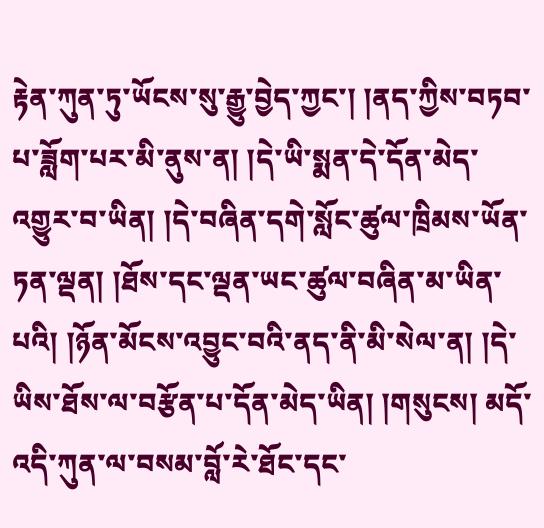རྟེན་ཀུན་ཏུ་ཡོངས་སུ་རྒྱུ་བྱེད་ཀྱང་། །ནད་ཀྱིས་བཏབ་པ་ཟློག་པར་མི་ནུས་ན། །དེ་ཡི་སྨན་དེ་དོན་མེད་འགྱུར་བ་ཡིན། །དེ་བཞིན་དགེ་སློང་ཚུལ་ཁྲིམས་ཡོན་ཏན་ལྡན། །ཐོས་དང་ལྡན་ཡང་ཚུལ་བཞིན་མ་ཡིན་པའི། །ཉོན་མོངས་འབྱུང་བའི་ནད་ནི་མི་སེལ་ན། །དེ་ཡིས་ཐོས་ལ་བརྩོན་པ་དོན་མེད་ཡིན། །གསུངས། མདོ་འདི་ཀུན་ལ་བསམ་བློ་རེ་ཐོང་དང་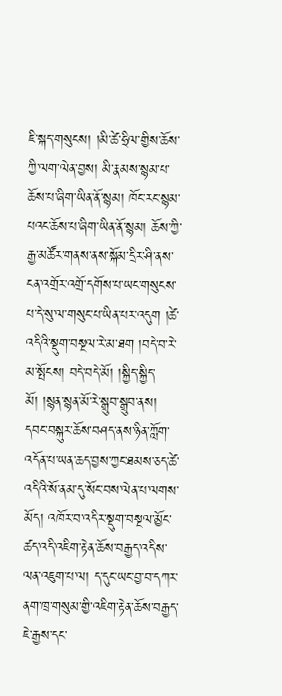ཇི་སྐད་གསུངས། །མི་ཚེ་ཧྲིལ་གྱིས་ཆོས་ཀྱི་ལག་ལེན་བྱས། མི་རྣམས་སྙམ་པ་ཆོས་པ་ཞིག་ཡིན་ནོ་སྙམ། ཁོང་རང་སྙམ་པའང་ཆོས་པ་ཞིག་ཡིན་ནོ་སྙམ། ཆོས་ཀྱི་རྒྱ་མཚོར་གནས་ནས་སྐོམ་དྲིར་ཤི་ནས་ངན་འགྲོར་འགྲོ་དགོས་པ་ཡང་གསུངས་པ་དེ་སུ་ལ་གསུང་པ་ཡིན་པར་འདུག །ཚེ་འདིའི་སྡུག་བསྔལ་རེ་མ་ཐག །བདེ་བ་རེ་མ་སྤོངས། བདེ་བདེ་མོ། །སྐྱིད་སྐྱིད་མོ། །སྙན་སྙན་མོ་རེ་སྒྲུབ་སྒྲུབ་ནས། དབང་བསྐུར་ཆོས་བཤད་ནས་ཉིན་ཀློག་འདོན་པ་ཡན་ཆད་བྱས་ཀྱང་ཐམས་ཅད་ཚེ་འདིའི་སོ་ནམ་དུ་སོང་བས་ལེན་པ་ལགས་མོད། འཁོར་བ་འདིར་སྡུག་བསྔལ་མྱོང་ཚད་འདི་འཇིག་རྟེན་ཆོས་བརྒྱད་འདིས་ལན་འཇུག་པ་ལ། ད་དུང་ཡང་བྱ་བ་དཀར་ནག་ཁྲ་གསུམ་གྱི་འཇིག་རྟེན་ཆོས་བརྒྱད་ཇེ་རྒྱས་དང་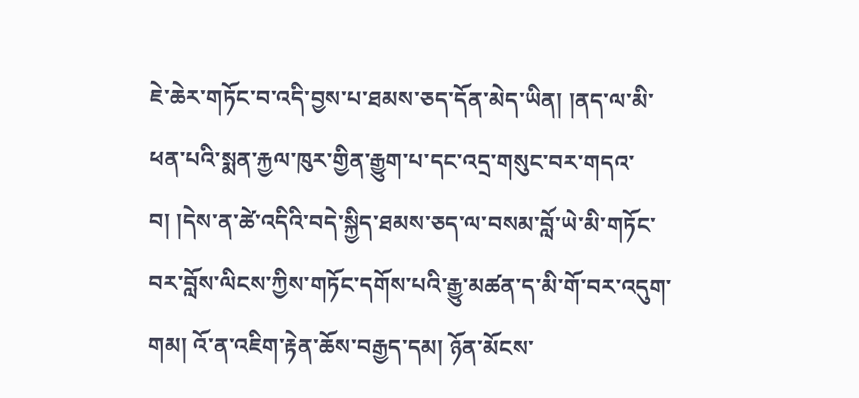ཇེ་ཆེར་གཏོང་བ་འདི་བྱས་པ་ཐམས་ཅད་དོན་མེད་ཡིན། །ནད་ལ་མི་ཕན་པའི་སྨན་རྐྱལ་ཁུར་གྱིན་རྒྱུག་པ་དང་འདྲ་གསུང་བར་གདའ་བ། །དེས་ན་ཚེ་འདིའི་བདེ་སྐྱིད་ཐམས་ཅད་ལ་བསམ་བློ་ཡེ་མི་གཏོང་བར་བློས་ལིངས་ཀྱིས་གཏོང་དགོས་པའི་རྒྱུ་མཚན་ད་མི་གོ་བར་འདུག་གམ། འོ་ན་འཇིག་རྟེན་ཆོས་བརྒྱད་དམ། ཉོན་མོངས་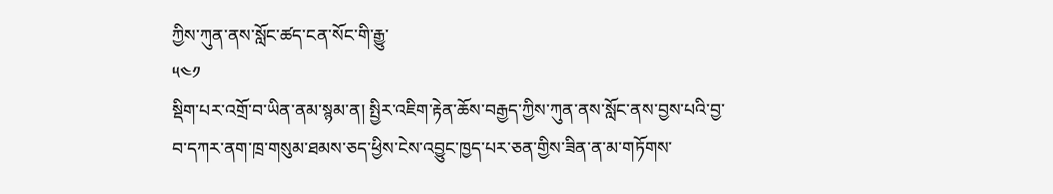ཀྱིས་ཀུན་ནས་སློང་ཚད་ངན་སོང་གི་རྒྱུ་
༥༤༡
སྡིག་པར་འགྲོ་བ་ཡིན་ནམ་སྙམ་ན། སྤྱིར་འཇིག་རྟེན་ཆོས་བརྒྱད་ཀྱིས་ཀུན་ནས་སློང་ནས་བྱས་པའི་བྱ་བ་དཀར་ནག་ཁྲ་གསུམ་ཐམས་ཅད་ཕྱིས་ངེས་འབྱུང་ཁྱད་པར་ཅན་གྱིས་ཟིན་ན་མ་གཏོགས་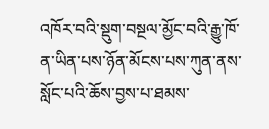འཁོར་བའི་སྡུག་བསྔལ་མྱོང་བའི་རྒྱུ་ཁོ་ན་ཡིན་པས་ཉོན་མོངས་པས་ཀུན་ནས་སློང་པའི་ཆོས་བྱས་པ་ཐམས་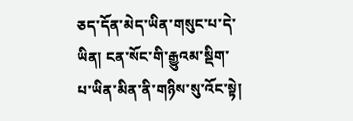ཅད་དོན་མེད་ཡིན་གསུང་པ་དེ་ཡིན། ངན་སོང་གི་རྒྱུའམ་སྡིག་པ་ཡིན་མིན་ནི་གཉིས་སུ་འོང་སྟེ།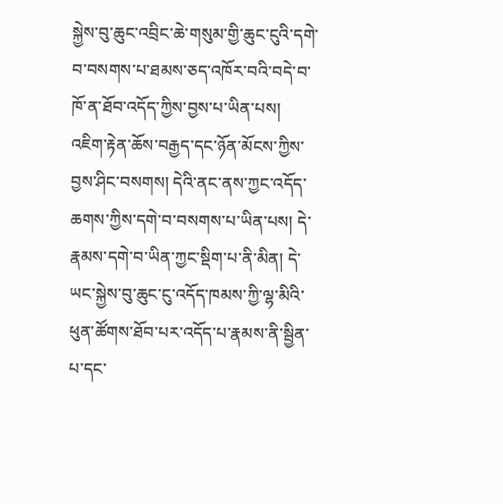སྐྱེས་བུ་ཆུང་འབྲིང་ཆེ་གསུམ་གྱི་ཆུང་ངུའི་དགེ་བ་བསགས་པ་ཐམས་ཅད་འཁོར་བའི་བདེ་བ་ཁོ་ན་ཐོབ་འདོད་ཀྱིས་བྱས་པ་ཡིན་པས། འཇིག་རྟེན་ཆོས་བརྒྱད་དང་ཉོན་མོངས་ཀྱིས་བྱས་ཤིང་བསགས། དེའི་ནང་ནས་ཀྱང་འདོད་ཆགས་ཀྱིས་དགེ་བ་བསགས་པ་ཡིན་པས། དེ་རྣམས་དགེ་བ་ཡིན་ཀྱང་སྡིག་པ་ནི་མིན། དེ་ཡང་སྐྱེས་བུ་ཆུང་ངུ་འདོད་ཁམས་ཀྱི་ལྷ་མིའི་ཕུན་ཚོགས་ཐོབ་པར་འདོད་པ་རྣམས་ནི་སྦྱིན་པ་དང་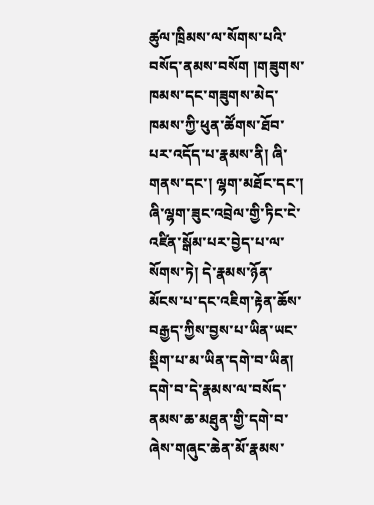ཚུལ་ཁྲིམས་ལ་སོགས་པའི་བསོད་ནམས་བསོག །གཟུགས་ཁམས་དང་གཟུགས་མེད་ཁམས་ཀྱི་ཕུན་ཚོགས་ཐོབ་པར་འདོད་པ་རྣམས་ནི། ཞི་གནས་དང་། ལྷག་མཐོང་དང་། ཞི་ལྷག་ཟུང་འབྲེལ་གྱི་ཏིང་ངེ་འཛིན་སྒོམ་པར་བྱེད་པ་ལ་སོགས་ཏེ། དེ་རྣམས་ཉོན་མོངས་པ་དང་འཇིག་རྟེན་ཆོས་བརྒྱད་ཀྱིས་བྱས་པ་ཡིན་ཡང་སྡིག་པ་མ་ཡིན་དགེ་བ་ཡིན། དགེ་བ་དེ་རྣམས་ལ་བསོད་ནམས་ཆ་མཐུན་གྱི་དགེ་བ་ཞེས་གཞུང་ཆེན་མོ་རྣམས་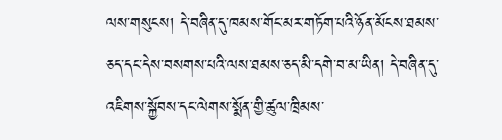ལས་གསུངས། དེ་བཞིན་དུ་ཁམས་གོང་མར་གཏོག་པའི་ཉོན་མོངས་ཐམས་ཅད་དང་དེས་བསགས་པའི་ལས་ཐམས་ཅད་མི་དགེ་བ་མ་ཡིན། དེ་བཞིན་དུ་འཇིགས་སྐྱོབས་དང་ལེགས་སྨོན་གྱི་ཚུལ་ཁྲིམས་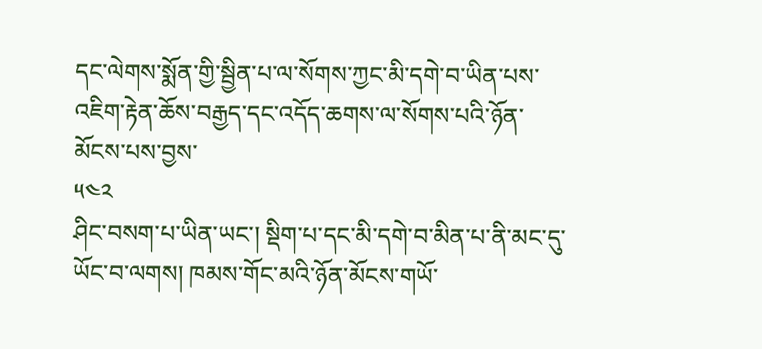དང་ལེགས་སྨོན་གྱི་སྦྱིན་པ་ལ་སོགས་ཀྱང་མི་དགེ་བ་ཡིན་པས་འཇིག་རྟེན་ཆོས་བརྒྱད་དང་འདོད་ཆགས་ལ་སོགས་པའི་ཉོན་མོངས་པས་བྱས་
༥༤༢
ཤིང་བསག་པ་ཡིན་ཡང་། སྡིག་པ་དང་མི་དགེ་བ་མིན་པ་ནི་མང་དུ་ཡོང་བ་ལགས། ཁམས་གོང་མའི་ཉོན་མོངས་གཡོ་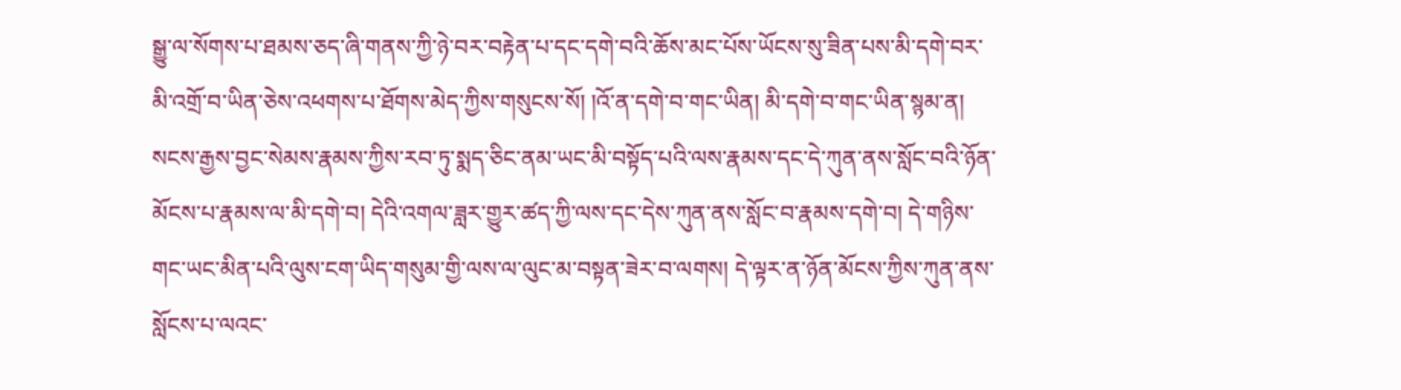སྒྱུ་ལ་སོགས་པ་ཐམས་ཅད་ཞི་གནས་ཀྱི་ཉེ་བར་བརྟེན་པ་དང་དགེ་བའི་ཆོས་མང་པོས་ཡོངས་སུ་ཟིན་པས་མི་དགེ་བར་མི་འགྲོ་བ་ཡིན་ཅེས་འཕགས་པ་ཐོགས་མེད་ཀྱིས་གསུངས་སོ། །འོ་ན་དགེ་བ་གང་ཡིན། མི་དགེ་བ་གང་ཡིན་སྙམ་ན། སངས་རྒྱས་བྱང་སེམས་རྣམས་ཀྱིས་རབ་ཏུ་སྨད་ཅིང་ནམ་ཡང་མི་བསྟོད་པའི་ལས་རྣམས་དང་དེ་ཀུན་ནས་སློང་བའི་ཉོན་མོངས་པ་རྣམས་ལ་མི་དགེ་བ། དེའི་འགལ་ཟླར་གྱུར་ཚད་ཀྱི་ལས་དང་དེས་ཀུན་ནས་སློང་བ་རྣམས་དགེ་བ། དེ་གཉིས་གང་ཡང་མིན་པའི་ལུས་ངག་ཡིད་གསུམ་གྱི་ལས་ལ་ལུང་མ་བསྟན་ཟེར་བ་ལགས། དེ་ལྟར་ན་ཉོན་མོངས་ཀྱིས་ཀུན་ནས་སློངས་པ་ལའང་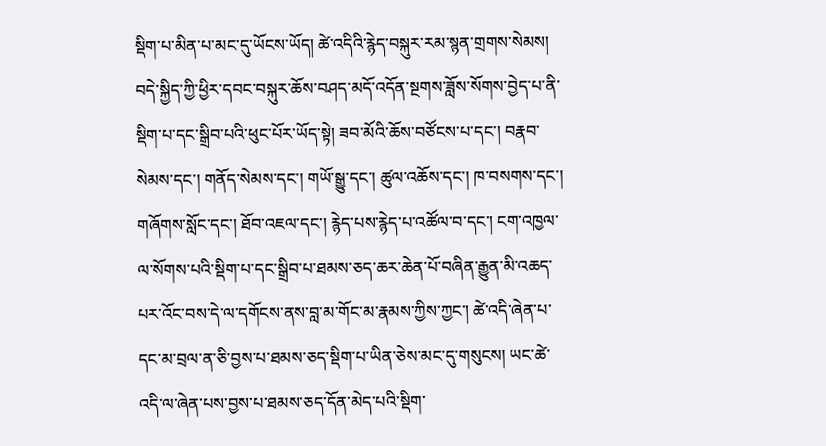སྡིག་པ་མིན་པ་མང་དུ་ཡོངས་ཡོད། ཚེ་འདིའི་རྙེད་བསྐུར་རམ་སྙན་གྲགས་སེམས། བདེ་སྐྱིད་ཀྱི་ཕྱིར་དབང་བསྐུར་ཆོས་བཤད་མདོ་འདོན་སྔགས་ཟློས་སོགས་བྱེད་པ་ནི་སྡིག་པ་དང་སྒྲིབ་པའི་ཕུང་པོར་ཡོད་སྟེ། ཟབ་མོའི་ཆོས་བཙོངས་པ་དང་། བརྣབ་སེམས་དང་། གནོད་སེམས་དང་། གཡོ་སྒྱུ་དང་། ཚུལ་འཆོས་དང་། ཁ་བསགས་དང་། གཞོགས་སློང་དང་། ཐོབ་འཇལ་དང་། རྙེད་པས་རྙེད་པ་འཚོལ་བ་དང་། ངག་འཁྱལ་ལ་སོགས་པའི་སྡིག་པ་དང་སྒྲིབ་པ་ཐམས་ཅད་ཆར་ཆེན་པོ་བཞིན་རྒྱུན་མི་འཆད་པར་འོང་བས་དེ་ལ་དགོངས་ནས་བླ་མ་གོང་མ་རྣམས་ཀྱིས་ཀྱང་། ཚེ་འདི་ཞེན་པ་དང་མ་བྲལ་ན་ཅི་བྱས་པ་ཐམས་ཅད་སྡིག་པ་ཡིན་ཅེས་མང་དུ་གསུངས། ཡང་ཚེ་འདི་ལ་ཞེན་པས་བྱས་པ་ཐམས་ཅད་དོན་མེད་པའི་སྡིག་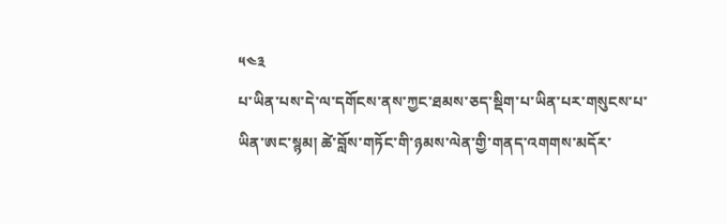༥༤༣
པ་ཡིན་པས་དེ་ལ་དགོངས་ནས་ཀྱང་ཐམས་ཅད་སྡིག་པ་ཡིན་པར་གསུངས་པ་ཡིན་ཨང་སྙམ། ཚེ་བློས་གཏོང་གི་ཉམས་ལེན་གྱི་གནད་འགགས་མདོར་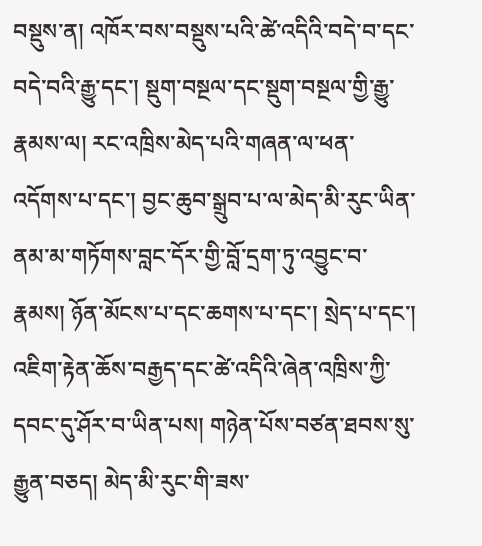བསྡུས་ན། འཁོར་བས་བསྡུས་པའི་ཚེ་འདིའི་བདེ་བ་དང་བདེ་བའི་རྒྱུ་དང་། སྡུག་བསྔལ་དང་སྡུག་བསྔལ་གྱི་རྒྱུ་རྣམས་ལ། རང་འཁྲིས་མེད་པའི་གཞན་ལ་ཕན་འདོགས་པ་དང་། བྱང་ཆུབ་སྒྲུབ་པ་ལ་མེད་མི་རུང་ཡིན་ནམ་མ་གཏོགས་བླང་དོར་གྱི་བློ་དྲག་ཏུ་འབྱུང་བ་རྣམས། ཉོན་མོངས་པ་དང་ཆགས་པ་དང་། སྲེད་པ་དང་། འཇིག་རྟེན་ཆོས་བརྒྱད་དང་ཚེ་འདིའི་ཞེན་འཁྲིས་ཀྱི་དབང་དུ་ཤོར་བ་ཡིན་པས། གཉེན་པོས་བཙན་ཐབས་སུ་རྒྱུན་བཅད། མེད་མི་རུང་གི་ཟས་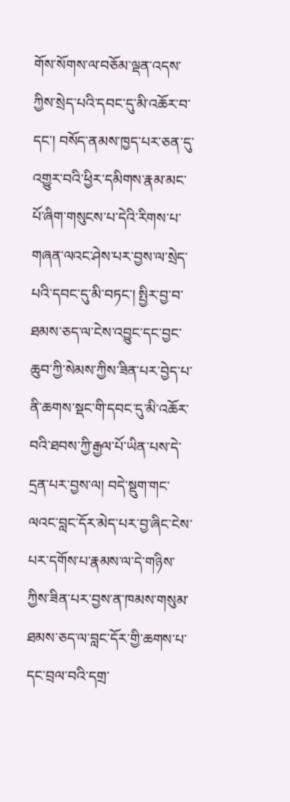གོས་སོགས་ལ་བཅོམ་ལྡན་འདས་ཀྱིས་སྲེད་པའི་དབང་དུ་མི་འཆོར་བ་དང་། བསོད་ནམས་ཁྱད་པར་ཅན་དུ་འགྱུར་བའི་ཕྱིར་དམིགས་རྣམ་མང་པོ་ཞིག་གསུངས་པ་དེའི་རིགས་པ་གཞན་ལའང་ཤེས་པར་བྱས་ལ་སྲེད་པའི་དབང་དུ་མི་བཏང་། སྤྱིར་བྱ་བ་ཐམས་ཅད་ལ་ངེས་འབྱུང་དང་བྱང་ཆུབ་ཀྱི་སེམས་ཀྱིས་ཟིན་པར་བྱེད་པ་ནི་ཆགས་སྡང་གི་དབང་དུ་མི་འཆོར་བའི་ཐབས་ཀྱི་རྒྱལ་པོ་ཡིན་པས་དེ་དྲན་པར་བྱས་ལ། བདེ་སྡུག་གང་ལའང་བླང་དོར་མེད་པར་བྱ་ཞིང་ངེས་པར་དགོས་པ་རྣམས་ལ་དེ་གཉིས་ཀྱིས་ཟིན་པར་བྱས་ན་ཁམས་གསུམ་ཐམས་ཅད་ལ་བླང་དོར་གྱི་ཆགས་པ་དང་བྲལ་བའི་དགྲ་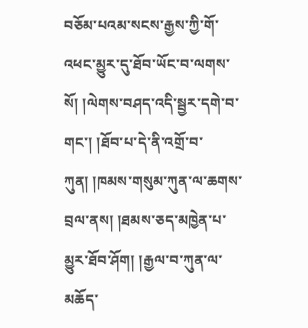བཅོམ་པའམ་སངས་རྒྱས་ཀྱི་གོ་འཕང་མྱུར་དུ་ཐོབ་ཡོང་བ་ལགས་སོ། །ལེགས་བཤད་འདི་སྦྱར་དགེ་བ་གང་། །ཐོབ་པ་དེ་ནི་འགྲོ་བ་ཀུན། །ཁམས་གསུམ་ཀུན་ལ་ཆགས་བྲལ་ནས། །ཐམས་ཅད་མཁྱེན་པ་མྱུར་ཐོབ་ཤོག། །རྒྱལ་བ་ཀུན་ལ་མཆོད་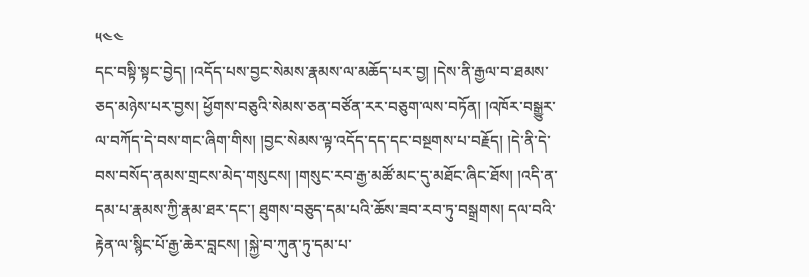༥༤༤
དང་བསྟི་སྟང་བྱེད། །འདོད་པས་བྱང་སེམས་རྣམས་ལ་མཆོད་པར་བྱ། །དེས་ནི་རྒྱལ་བ་ཐམས་ཅད་མཉེས་པར་བྱས། ཕྱོགས་བཅུའི་སེམས་ཅན་བཙོན་རར་བཅུག་ལས་བཏོན། །འཁོར་བསྒྱུར་ལ་བཀོད་དེ་བས་གང་ཞིག་གིས། །བྱང་སེམས་ལྟ་འདོད་དད་དང་བསྔགས་པ་བརྗོད། །དེ་ནི་དེ་བས་བསོད་ནམས་གྲངས་མེད་གསུངས། །གསུང་རབ་རྒྱ་མཚོ་མང་དུ་མཐོང་ཞིང་ཐོས། །འདི་ན་དམ་པ་རྣམས་ཀྱི་རྣམ་ཐར་དང་། ཐུགས་བཅུད་དམ་པའི་ཆོས་ཟབ་རབ་ཏུ་བསྒྲགས། དལ་བའི་རྟེན་ལ་སྙིང་པོ་རྒྱ་ཆེར་བླངས། །སྐྱེ་བ་ཀུན་ཏུ་དམ་པ་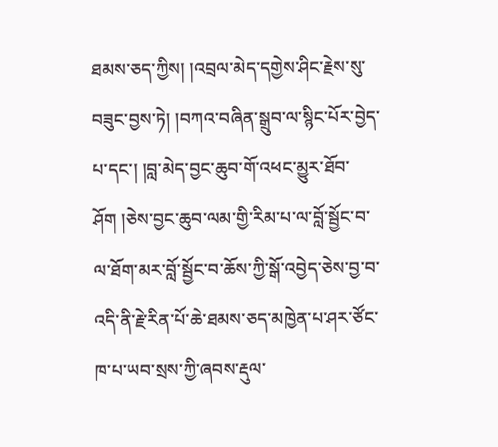ཐམས་ཅད་ཀྱིས། །འབྲལ་མེད་དགྱེས་ཤིང་རྗེས་སུ་བཟུང་བྱས་ཏེ། །བཀའ་བཞིན་སྒྲུབ་ལ་སྙིང་པོར་བྱེད་པ་དང་། །བླ་མེད་བྱང་ཆུབ་གོ་འཕང་མྱུར་ཐོབ་ཤོག །ཅེས་བྱང་ཆུབ་ལམ་གྱི་རིམ་པ་ལ་བློ་སྦྱོང་བ་ལ་ཐོག་མར་བློ་སྦྱོང་བ་ཆོས་ཀྱི་སྒོ་འབྱེད་ཅེས་བྱ་བ་འདི་ནི་རྗེ་རིན་པོ་ཆེ་ཐམས་ཅད་མཁྱེན་པ་ཤར་ཙོང་ཁ་པ་ཡབ་སྲས་ཀྱི་ཞབས་རྡུལ་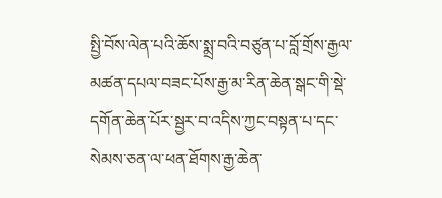སྤྱི་བོས་ལེན་པའི་ཆོས་སྨྲ་བའི་བཙུན་པ་བློ་གྲོས་རྒྱལ་མཚན་དཔལ་བཟང་པོས་རྒྱ་མ་རིན་ཆེན་སྒང་གི་སྡེ་དགོན་ཆེན་པོར་སྦྱར་བ་འདིས་ཀྱང་བསྟན་པ་དང་སེམས་ཅན་ལ་ཕན་ཐོགས་རྒྱ་ཆེན་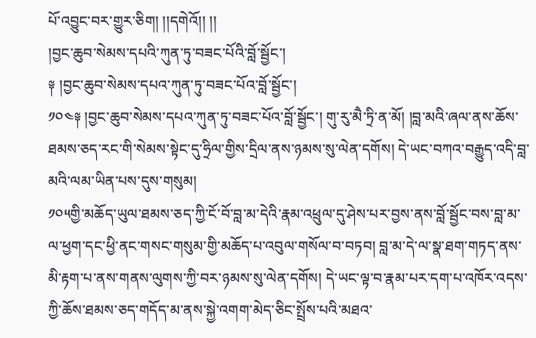པོ་འབྱུང་བར་གྱུར་ཅིག། །།དགེའོ།། །།
།བྱང་ཆུབ་སེམས་དཔའི་ཀུན་ཏུ་བཟང་པོའི་བློ་སྦྱོང་།
༈ །བྱང་ཆུབ་སེམས་དཔའ་ཀུན་ཏུ་བཟང་པོའ་བློ་སྦྱོང་།
༡༠༤༈ །བྱང་ཆུབ་སེམས་དཔའ་ཀུན་ཏུ་བཟང་པོའ་བློ་སྦྱོང་། གུ་རུ་མཻ་ཏྲི་ན་མོ། །བླ་མའི་ཞལ་ནས་ཆོས་ཐམས་ཅད་རང་གི་སེམས་སྟེང་དུ་ཧྲིལ་གྱིས་དྲིལ་ནས་ཉམས་སུ་ལེན་དགོས། དེ་ཡང་བཀའ་བརྒྱུད་འདི་བླ་མའི་ལམ་ཡིན་པས་དུས་གསུམ།
༡༠༥གྱི་མཆོད་ཡུལ་ཐམས་ཅད་ཀྱི་ངོ་བོ་བླ་མ་དེའི་རྣམ་འཕྲུལ་དུ་ཤེས་པར་བྱས་ནས་བློ་སྦྱོང་བས་བླ་མ་ལ་ཕྱག་དང་ཕྱི་ནང་གསང་གསུམ་གྱི་མཆོད་པ་འབུལ་གསོལ་བ་བཏབ། བླ་མ་དེ་ལ་སྣ་ཐག་གཏད་ནས་མི་རྟག་པ་ནས་གནས་ལུགས་ཀྱི་བར་ཉམས་སུ་ལེན་དགོས། དེ་ཡང་ལྟ་བ་རྣམ་པར་དག་པ་འཁོར་འདས་ཀྱི་ཆོས་ཐམས་ཅད་གདོད་མ་ནས་སྐྱེ་འགག་མེད་ཅིང་སྤྲོས་པའི་མཐའ་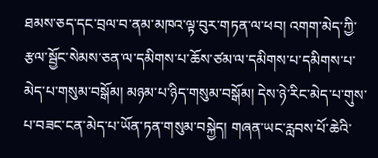ཐམས་ཅད་དང་བྲལ་བ་ནམ་མཁའ་ལྟ་བུར་གཏན་ལ་ཕབ། འགག་མེད་ཀྱི་རྩལ་སྦྱོང་སེམས་ཅན་ལ་དམིགས་པ་ཆོས་ཙམ་ལ་དམིགས་པ་དམིགས་པ་མེད་པ་གསུམ་བསྒོམ། མཉམ་པ་ཉིད་གསུམ་བསྒོམ། དེས་ཉེ་རིང་མེད་པ་གུས་པ་བཟང་ངན་མེད་པ་ཡོན་ཏན་གསུམ་བསྐྱེད། གཞན་ཡང་རླབས་པོ་ཆེའི་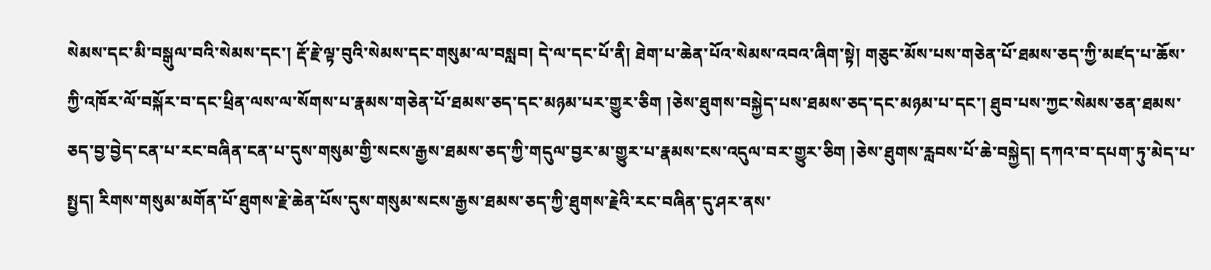སེམས་དང་མི་བསྒུལ་བའི་སེམས་དང་། རྡོ་རྗེ་ལྟ་བུའི་སེམས་དང་གསུམ་ལ་བསླབ། དེ་ལ་དང་པོ་ནི། ཐེག་པ་ཆེན་པོའ་སེམས་འབའ་ཞིག་སྟེ། གཅུང་མོས་པས་གཅེན་པོ་ཐམས་ཅད་ཀྱི་མཛད་པ་ཆོས་ཀྱི་འཁོར་ལོ་བསྐོར་བ་དང་ཕྲིན་ལས་ལ་སོགས་པ་རྣམས་གཅེན་པོ་ཐམས་ཅད་དང་མཉམ་པར་གྱུར་ཅིག །ཅེས་ཐུགས་བསྐྱེད་པས་ཐམས་ཅད་དང་མཉམ་པ་དང་། ཐུབ་པས་ཀྱང་སེམས་ཅན་ཐམས་ཅད་བྱ་བྱེད་ངན་པ་རང་བཞིན་ངན་པ་དུས་གསུམ་གྱི་སངས་རྒྱས་ཐམས་ཅད་ཀྱི་གདུལ་བྱར་མ་གྱུར་པ་རྣམས་ངས་འདུལ་བར་གྱུར་ཅིག །ཅེས་ཐུགས་རླབས་པོ་ཆེ་བསྐྱེད། དཀའ་བ་དཔག་ཏུ་མེད་པ་སྤྱད། རིགས་གསུམ་མགོན་པོ་ཐུགས་རྗེ་ཆེན་པོས་དུས་གསུམ་སངས་རྒྱས་ཐམས་ཅད་ཀྱི་ཐུགས་རྗེའི་རང་བཞིན་དུ་ཤར་ནས་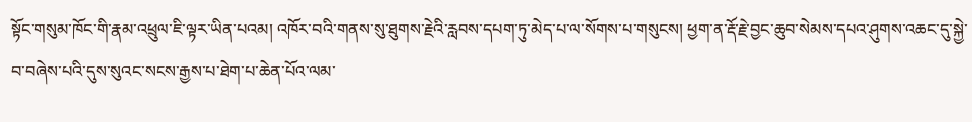སྟོང་གསུམ་ཁོང་གི་རྣམ་འཕྲུལ་ཇི་ལྟར་ཡིན་པའམ། འཁོར་བའི་གནས་སུ་ཐུགས་རྗེའི་རླབས་དཔག་ཏུ་མེད་པ་ལ་སོགས་པ་གསུངས། ཕྱག་ན་རྡོ་རྗེ་བྱང་ཆུབ་སེམས་དཔའ་ཤུགས་འཆང་དུ་སྐྱེ་བ་བཞེས་པའི་དུས་སུའང་སངས་རྒྱས་པ་ཐེག་པ་ཆེན་པོའ་ལམ་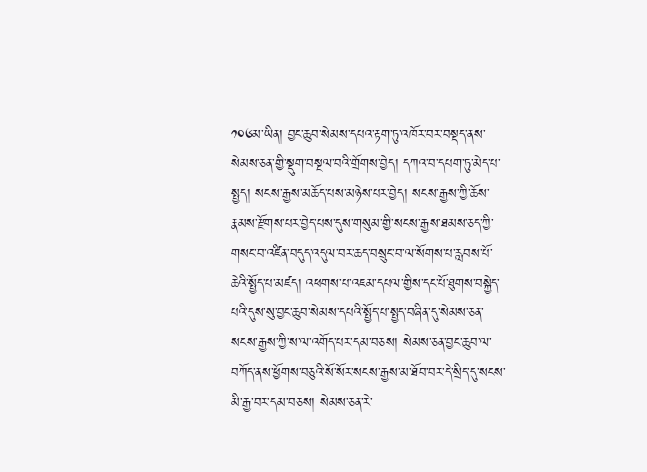༡༠༦མ་ཡིན། བྱང་ཆུབ་སེམས་དཔའ་རྟག་ཏུ་འཁོར་བར་བསྡད་ནས་སེམས་ཅན་གྱི་སྡུག་བསྔལ་བའི་གྲོགས་བྱེད། དཀའ་བ་དཔག་ཏུ་མེད་པ་སྤྱད། སངས་རྒྱས་མཆོད་པས་མཉེས་པར་བྱེད། སངས་རྒྱས་ཀྱི་ཆོས་རྣམས་རྫོགས་པར་བྱེད་པས་དུས་གསུམ་གྱི་སངས་རྒྱས་ཐམས་ཅད་ཀྱི་གསང་བ་འཛིན་བདུད་འདུལ་བར་ཆད་བསྲུང་བ་ལ་སོགས་པ་རླབས་པོ་ཆེའི་སྤྱོད་པ་མཛད། འཕགས་པ་འཇམ་དཔལ་གྱིས་དང་པོ་ཐུགས་བསྐྱེད་པའི་དུས་སུ་བྱང་ཆུབ་སེམས་དཔའི་སྤྱོད་པ་སྤྱད་བཞིན་དུ་སེམས་ཅན་སངས་རྒྱས་ཀྱི་ས་ལ་འགོད་པར་དམ་བཅས། སེམས་ཅན་བྱང་ཆུབ་ལ་བཀོད་ནས་ཕྱོགས་བཅུའི་སོ་སོར་སངས་རྒྱས་མ་ཐོབ་བར་དེ་སྲིད་དུ་སངས་མི་རྒྱ་བར་དམ་བཅས། སེམས་ཅན་རེ་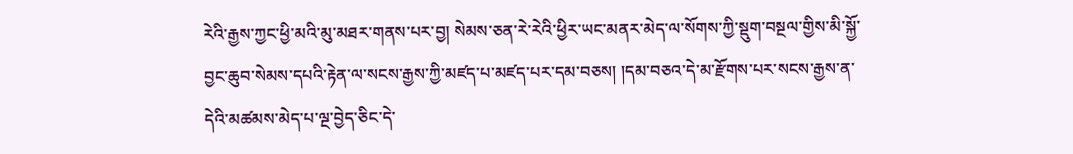རེའི་རྒྱས་ཀྱང་ཕྱི་མའི་མུ་མཐར་གནས་པར་བྱ། སེམས་ཅན་རེ་རེའི་ཕྱིར་ཡང་མནར་མེད་ལ་སོགས་ཀྱི་སྡུག་བསྔལ་གྱིས་མི་སྐྱོ་བྱང་ཆུབ་སེམས་དཔའི་རྟེན་ལ་སངས་རྒྱས་ཀྱི་མཛད་པ་མཛད་པར་དམ་བཅས། །དམ་བཅའ་དེ་མ་རྫོགས་པར་སངས་རྒྱས་ན་དེའི་མཚམས་མེད་པ་ལྔ་བྱེད་ཅིང་དེ་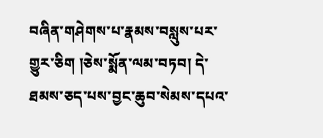བཞིན་གཤེགས་པ་རྣམས་བསླུས་པར་གྱུར་ཅིག །ཅེས་སྨོན་ལམ་བཏབ། དེ་ཐམས་ཅད་པས་བྱང་ཆུབ་སེམས་དཔའ་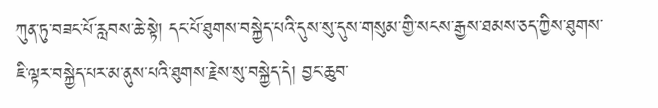ཀུན་ཏུ་བཟང་པོ་རླབས་ཆེ་སྟེ། དང་པོ་ཐུགས་བསྐྱེད་པའི་དུས་སུ་དུས་གསུམ་གྱི་སངས་རྒྱས་ཐམས་ཅད་ཀྱིས་ཐུགས་ཇི་ལྟར་བསྐྱེད་པར་མ་ནུས་པའི་ཐུགས་རྗེས་སུ་བསྐྱེད་དེ། བྱང་ཆུབ་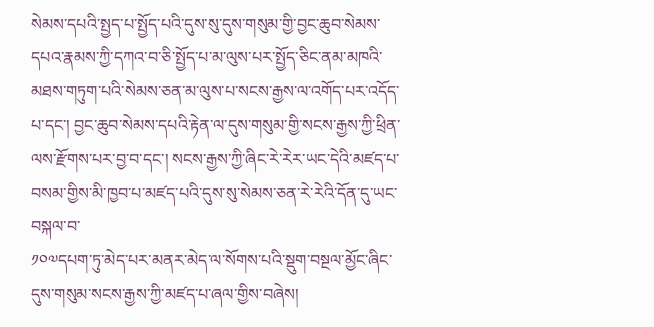སེམས་དཔའི་སྤྱད་པ་སྤྱོད་པའི་དུས་སུ་དུས་གསུམ་གྱི་བྱང་ཆུབ་སེམས་དཔའ་རྣམས་ཀྱི་དཀའ་བ་ཅི་སྤྱོད་པ་མ་ལུས་པར་སྤྱོད་ཅིང་ནམ་མཁའི་མཐས་གཏུག་པའི་སེམས་ཅན་མ་ལུས་པ་སངས་རྒྱས་ལ་འགོད་པར་འདོད་པ་དང་། བྱང་ཆུབ་སེམས་དཔའི་རྟེན་ལ་དུས་གསུམ་གྱི་སངས་རྒྱས་ཀྱི་ཕྲིན་ལས་རྫོགས་པར་བྱ་བ་དང་། སངས་རྒྱས་ཀྱི་ཞིང་རེ་རེར་ཡང་དེའི་མཛད་པ་བསམ་གྱིས་མི་ཁྱབ་པ་མཛད་པའི་དུས་སུ་སེམས་ཅན་རེ་རེའི་དོན་དུ་ཡང་བསྐལ་བ་
༡༠༧དཔག་ཏུ་མེད་པར་མནར་མེད་ལ་སོགས་པའི་སྡུག་བསྔལ་མྱོང་ཞིང་དུས་གསུམ་སངས་རྒྱས་ཀྱི་མཛད་པ་ཞལ་གྱིས་བཞེས།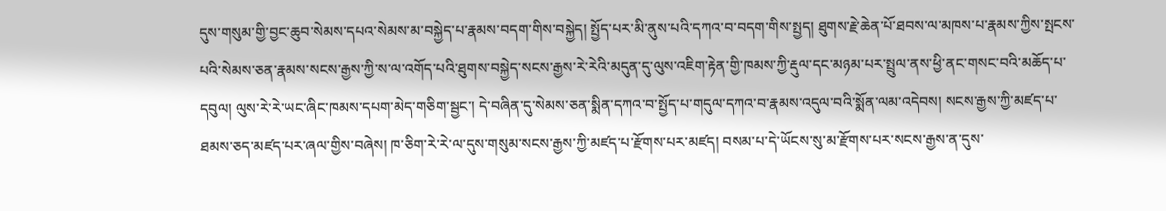དུས་གསུམ་གྱི་བྱང་ཆུབ་སེམས་དཔའ་སེམས་མ་བསྐྱེད་པ་རྣམས་བདག་གིས་བསྐྱེད། སྤྱོད་པར་མི་ནུས་པའི་དཀའ་བ་བདག་གིས་སྤྱད། ཐུགས་རྗེ་ཆེན་པོ་ཐབས་ལ་མཁས་པ་རྣམས་ཀྱིས་སྤངས་པའི་སེམས་ཅན་རྣམས་སངས་རྒྱས་ཀྱི་ས་ལ་འགོད་པའི་ཐུགས་བསྐྱེད་སངས་རྒྱས་རེ་རེའི་མདུན་དུ་ལུས་འཇིག་རྟེན་གྱི་ཁམས་ཀྱི་རྡུལ་དང་མཉམ་པར་སྤྲུལ་ནས་ཕྱི་ནང་གསང་བའི་མཆོད་པ་དབུལ། ལུས་རེ་རེ་ཡང་ཞིང་ཁམས་དཔག་མེད་གཅིག་སྦྱང་། དེ་བཞིན་དུ་སེམས་ཅན་སྨིན་དཀའ་བ་སྤྱོད་པ་གདུལ་དཀའ་བ་རྣམས་འདུལ་བའི་སྨོན་ལམ་འདེབས། སངས་རྒྱས་ཀྱི་མཛད་པ་ཐམས་ཅད་མཛད་པར་ཞལ་གྱིས་བཞེས། ཁ་ཅིག་རེ་རེ་ལ་དུས་གསུམ་སངས་རྒྱས་ཀྱི་མཛད་པ་རྫོགས་པར་མཛད། བསམ་པ་དེ་ཡོངས་སུ་མ་རྫོགས་པར་སངས་རྒྱས་ན་དུས་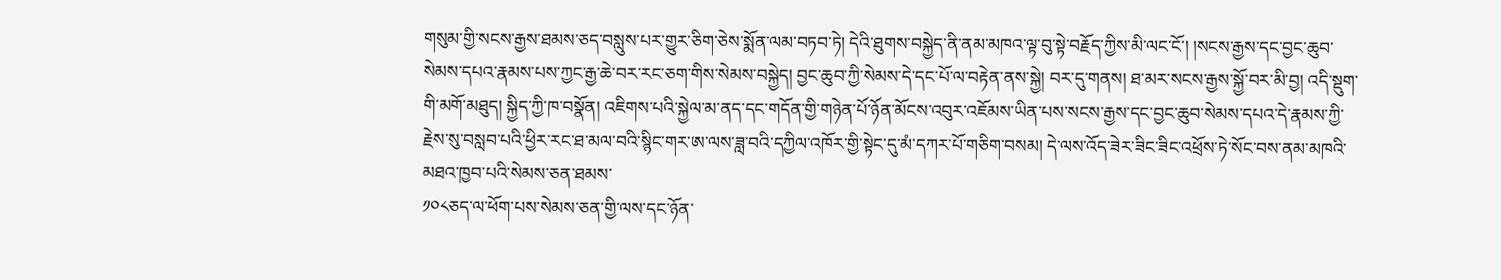གསུམ་གྱི་སངས་རྒྱས་ཐམས་ཅད་བསླུས་པར་གྱུར་ཅིག་ཅེས་སྨོན་ལམ་བཏབ་ཏེ། དེའི་ཐུགས་བསྐྱེད་ནི་ནམ་མཁའ་ལྟ་བུ་སྟེ་བརྗོད་ཀྱིས་མི་ལང་ངོ་། །སངས་རྒྱས་དང་བྱང་ཆུབ་སེམས་དཔའ་རྣམས་པས་ཀྱང་རྒྱ་ཆེ་བར་རང་ཅག་གིས་སེམས་བསྐྱེད། བྱང་ཆུབ་ཀྱི་སེམས་དེ་དང་པོ་ལ་བརྟེན་ནས་སྐྱེ། བར་དུ་གནས། ཐ་མར་སངས་རྒྱས་སྐྱོ་བར་མི་བྱ། འདི་སྡུག་གི་མགོ་མཐུད། སྐྱིད་ཀྱི་ཁ་བསྣོན། འཇིགས་པའི་སྐྱེལ་མ་ནད་དང་གདོན་གྱི་གཉེན་པོ་ཉོན་མོངས་འབུར་འཇོམས་ཡིན་པས་སངས་རྒྱས་དང་བྱང་ཆུབ་སེམས་དཔའ་དེ་རྣམས་ཀྱི་རྗེས་སུ་བསླབ་པའི་ཕྱིར་རང་ཐ་མལ་བའི་སྙིང་གར་ཨ་ལས་ཟླ་བའི་དཀྱིལ་འཁོར་གྱི་སྟེང་དུ་མཾ་དཀར་པོ་གཅིག་བསམ། དེ་ལས་འོད་ཟེར་ཟིང་ཟིང་འཕྲོས་ཏེ་སོང་བས་ནམ་མཁའི་མཐའ་ཁྱབ་པའི་སེམས་ཅན་ཐམས་
༡༠༨ཅད་ལ་ཕོག་པས་སེམས་ཅན་གྱི་ལས་དང་ཉོན་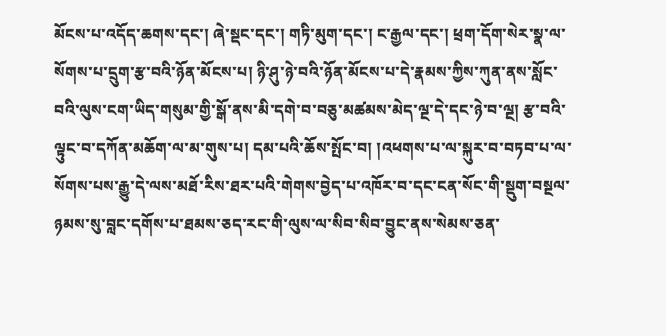མོངས་པ་འདོད་ཆགས་དང་། ཞེ་སྡང་དང་། གཏི་མུག་དང་། ང་རྒྱལ་དང་། ཕྲག་དོག་སེར་སྣ་ལ་སོགས་པ་དྲུག་རྩ་བའི་ཉོན་མོངས་པ། ཉི་ཤུ་ཉེ་བའི་ཉོན་མོངས་པ་དེ་རྣམས་ཀྱིས་ཀུན་ནས་སློང་བའི་ལུས་ངག་ཡིད་གསུམ་གྱི་སྒོ་ནས་མི་དགེ་བ་བཅུ་མཚམས་མེད་ལྔ་དེ་དང་ཉེ་བ་ལྔ། རྩ་བའི་ལྟུང་བ་དཀོན་མཆོག་ལ་མ་གུས་པ། དམ་པའི་ཆོས་སྤོང་བ། །འཕགས་པ་ལ་སྐུར་བ་བཏབ་པ་ལ་སོགས་པས་རྒྱུ་དེ་ལས་མཐོ་རིས་ཐར་པའི་གེགས་བྱེད་པ་འཁོར་བ་དང་ངན་སོང་གི་སྡུག་བསྔལ་ཉམས་སུ་བླང་དགོས་པ་ཐམས་ཅད་རང་གི་ལུས་ལ་སིབ་སིབ་བྱུང་ནས་སེམས་ཅན་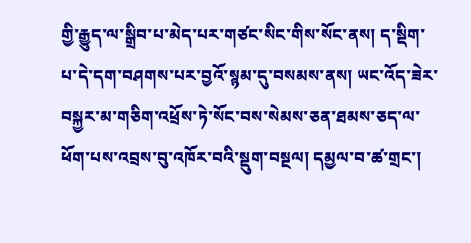གྱི་རྒྱུད་ལ་སྒྲིབ་པ་མེད་པར་གཙང་སིང་གིས་སོང་ནས། ད་སྡིག་པ་དེ་དག་བཤགས་པར་བྱའོ་སྙམ་དུ་བསམས་ནས། ཡང་འོད་ཟེར་བསྐྱར་མ་གཅིག་འཕྲོས་ཏེ་སོང་བས་སེམས་ཅན་ཐམས་ཅད་ལ་ཕོག་པས་འབྲས་བུ་འཁོར་བའི་སྡུག་བསྔལ། དམྱལ་བ་ཚ་གྲང་།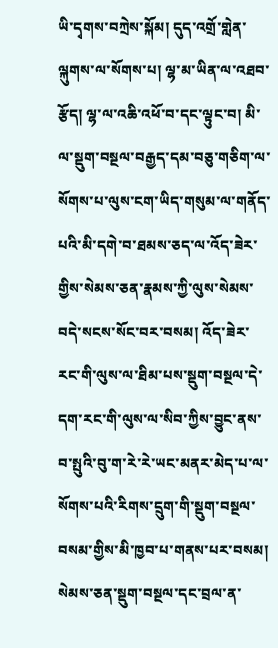ཡི་དྭགས་བཀྲེས་སྐོམ། དུད་འགྲོ་གླེན་ལྐུགས་ལ་སོགས་པ། ལྷ་མ་ཡིན་ལ་འཐབ་རྩོད། ལྷ་ལ་འཆི་འཕོ་བ་དང་ལྟུང་བ། མི་ལ་སྡུག་བསྔལ་བརྒྱད་དམ་བཅུ་གཅིག་ལ་སོགས་པ་ལུས་ངག་ཡིད་གསུམ་ལ་གནོད་པའི་མི་དགེ་བ་ཐམས་ཅད་ལ་འོད་ཟེར་གྱིས་སེམས་ཅན་རྣམས་ཀྱི་ལུས་སེམས་བདེ་སངས་སོང་བར་བསམ། འོད་ཟེར་རང་གི་ལུས་ལ་ཐིམ་པས་སྡུག་བསྔལ་དེ་དག་རང་གི་ལུས་ལ་སིབ་ཀྱིས་བྱུང་ནས་བ་སྤུའི་བུ་ག་རེ་རེ་ཡང་མནར་མེད་པ་ལ་སོགས་པའི་རིགས་དྲུག་གི་སྡུག་བསྔལ་བསམ་གྱིས་མི་ཁྱབ་པ་གནས་པར་བསམ། སེམས་ཅན་སྡུག་བསྔལ་དང་བྲལ་ན་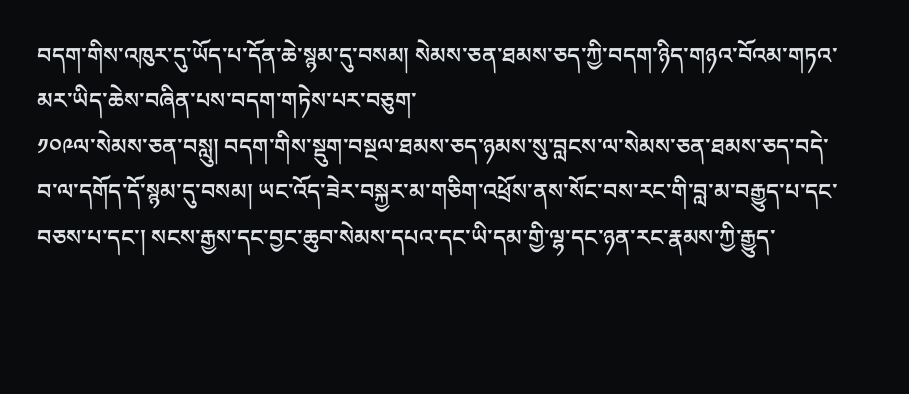བདག་གིས་འཁུར་དུ་ཡོད་པ་དོན་ཆེ་སྙམ་དུ་བསམ། སེམས་ཅན་ཐམས་ཅད་ཀྱི་བདག་ཉིད་གཉའ་བོའམ་གཏའ་མར་ཡིད་ཆེས་བཞིན་པས་བདག་གཏེས་པར་བཅུག་
༡༠༩ལ་སེམས་ཅན་བསླུ། བདག་གིས་སྡུག་བསྔལ་ཐམས་ཅད་ཉམས་སུ་བླངས་ལ་སེམས་ཅན་ཐམས་ཅད་བདེ་བ་ལ་དགོད་དོ་སྙམ་དུ་བསམ། ཡང་འོད་ཟེར་བསྐྱར་མ་གཅིག་འཕྲོས་ནས་སོང་བས་རང་གི་བླ་མ་བརྒྱུད་པ་དང་བཅས་པ་དང་། སངས་རྒྱས་དང་བྱང་ཆུབ་སེམས་དཔའ་དང་ཡི་དམ་གྱི་ལྷ་དང་ཉན་རང་རྣམས་ཀྱི་རྒྱུད་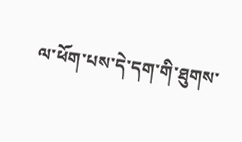ལ་ཕོག་པས་དེ་དག་གི་ཐུགས་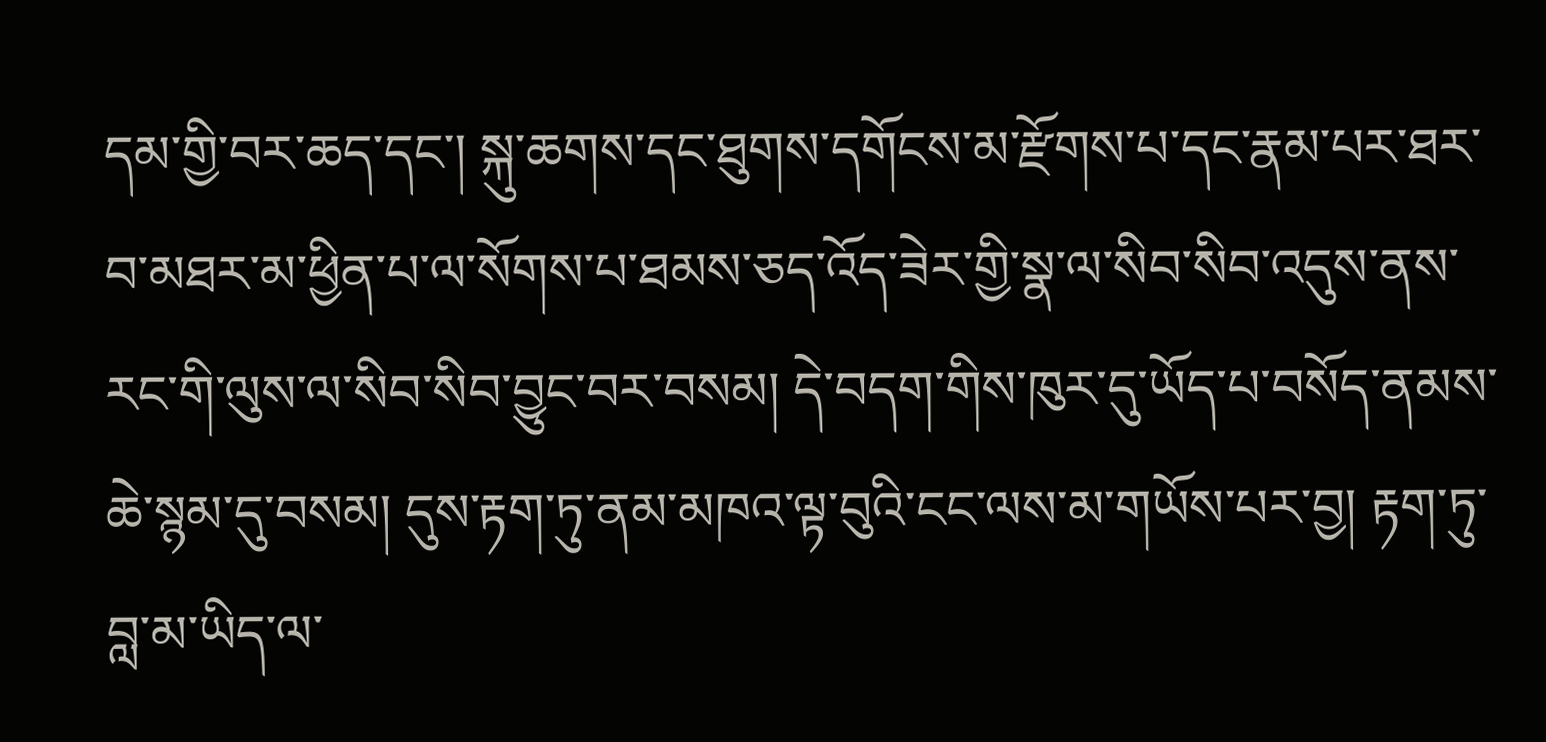དམ་གྱི་བར་ཆད་དང་། སྐུ་ཆགས་དང་ཐུགས་དགོངས་མ་རྫོགས་པ་དང་རྣམ་པར་ཐར་བ་མཐར་མ་ཕྱིན་པ་ལ་སོགས་པ་ཐམས་ཅད་འོད་ཟེར་གྱི་སྣ་ལ་སིབ་སིབ་འདུས་ནས་རང་གི་ལུས་ལ་སིབ་སིབ་བྱུང་བར་བསམ། དེ་བདག་གིས་ཁུར་དུ་ཡོད་པ་བསོད་ནམས་ཆེ་སྙམ་དུ་བསམ། དུས་རྟག་ཏུ་ནམ་མཁའ་ལྟ་བུའི་ངང་ལས་མ་གཡོས་པར་བྱ། རྟག་ཏུ་བླ་མ་ཡིད་ལ་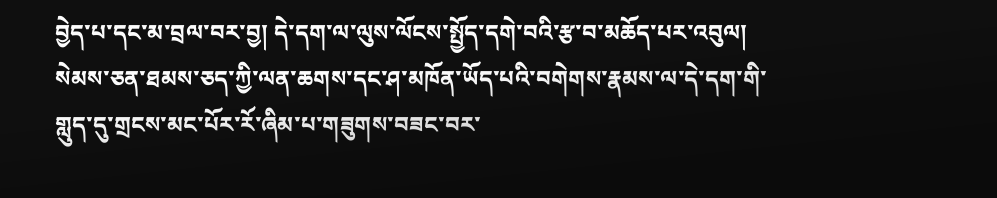བྱེད་པ་དང་མ་བྲལ་བར་བྱ། དེ་དག་ལ་ལུས་ལོངས་སྤྱོད་དགེ་བའི་རྩ་བ་མཆོད་པར་འབུལ། སེམས་ཅན་ཐམས་ཅད་ཀྱི་ལན་ཆགས་དང་ཤ་མཁོན་ཡོད་པའི་བགེགས་རྣམས་ལ་དེ་དག་གི་གླུད་དུ་གྲངས་མང་པོར་རོ་ཞིམ་པ་གཟུགས་བཟང་བར་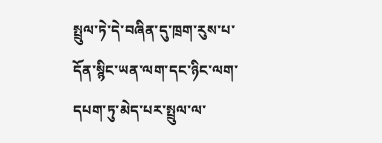སྤྲུལ་ཏེ་དེ་བཞིན་དུ་ཁྲག་རུས་པ་དོན་སྙིང་ཡན་ལག་དང་ཉིང་ལག་དཔག་ཏུ་མེད་པར་སྤྲུལ་ལ་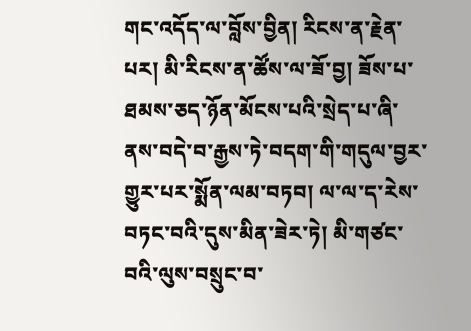གང་འདོད་ལ་བློས་བྱིན། རིངས་ན་རྗེན་པར། མི་རིངས་ན་ཚོས་ལ་ཟོ་བྱ། ཟོས་པ་ཐམས་ཅད་ཉོན་མོངས་པའི་སྲེད་པ་ཞི་ནས་བདེ་བ་རྒྱས་ཏེ་བདག་གི་གདུལ་བྱར་གྱུར་པར་སྨོན་ལམ་བཏབ། ལ་ལ་ད་རེས་བཏང་བའི་དུས་མིན་ཟེར་ཏེ། མི་གཙང་བའི་ལུས་བསྲུང་བ་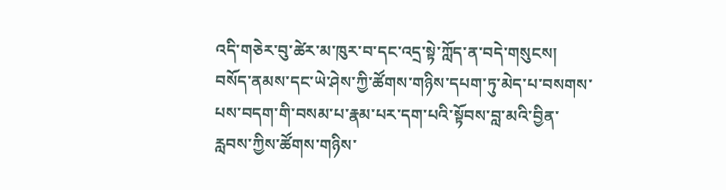འདི་གཅེར་བུ་ཚེར་མ་ཁུར་བ་དང་འདྲ་སྟེ་ཀློད་ན་བདེ་གསུངས། བསོད་ནམས་དང་ཡེ་ཤེས་ཀྱི་ཚོགས་གཉིས་དཔག་ཏུ་མེད་པ་བསགས་པས་བདག་གི་བསམ་པ་རྣམ་པར་དག་པའི་སྟོབས་བླ་མའི་བྱིན་རླབས་ཀྱིས་ཚོགས་གཉིས་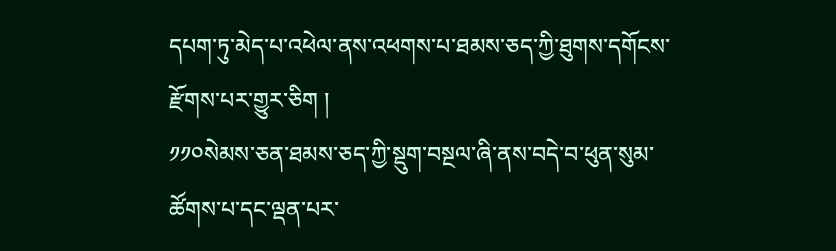དཔག་ཏུ་མེད་པ་འཕེལ་ནས་འཕགས་པ་ཐམས་ཅད་ཀྱི་ཐུགས་དགོངས་རྫོགས་པར་གྱུར་ཅིག །
༡༡༠སེམས་ཅན་ཐམས་ཅད་ཀྱི་སྡུག་བསྔལ་ཞི་ནས་བདེ་བ་ཕུན་སུམ་ཚོགས་པ་དང་ལྡན་པར་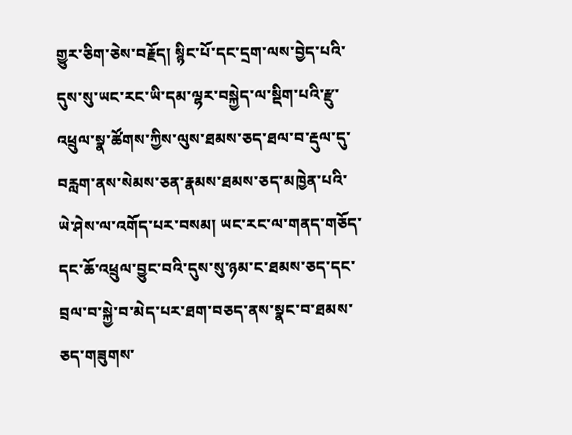གྱུར་ཅིག་ཅེས་བརྗོད། སྙིང་པོ་དང་དྲག་ལས་བྱེད་པའི་དུས་སུ་ཡང་རང་ཡི་དམ་ལྷར་བསྐྱེད་ལ་སྡིག་པའི་རྫུ་འཕྲུལ་སྣ་ཚོགས་ཀྱིས་ལུས་ཐམས་ཅད་ཐལ་བ་རྡུལ་དུ་བརླག་ནས་སེམས་ཅན་རྣམས་ཐམས་ཅད་མཁྱེན་པའི་ཡེ་ཤེས་ལ་འགོད་པར་བསམ། ཡང་རང་ལ་གནད་གཅོད་དང་ཆོ་འཕྲུལ་བྱུང་བའི་དུས་སུ་ཉམ་ང་ཐམས་ཅད་དང་བྲལ་བ་སྐྱེ་བ་མེད་པར་ཐག་བཅད་ནས་སྣང་བ་ཐམས་ཅད་གཟུགས་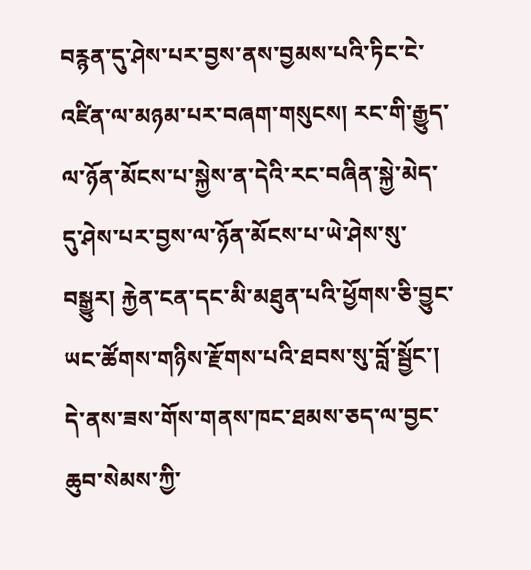བརྙན་དུ་ཤེས་པར་བྱས་ནས་བྱམས་པའི་ཏིང་ངེ་འཛིན་ལ་མཉམ་པར་བཞག་གསུངས། རང་གི་རྒྱུད་ལ་ཉོན་མོངས་པ་སྐྱེས་ན་དེའི་རང་བཞིན་སྐྱེ་མེད་དུ་ཤེས་པར་བྱས་ལ་ཉོན་མོངས་པ་ཡེ་ཤེས་སུ་བསྒྱུར། རྐྱེན་ངན་དང་མི་མཐུན་པའི་ཕྱོགས་ཅི་བྱུང་ཡང་ཚོགས་གཉིས་རྫོགས་པའི་ཐབས་སུ་བློ་སྦྱོང་། དེ་ནས་ཟས་གོས་གནས་ཁང་ཐམས་ཅད་ལ་བྱང་ཆུབ་སེམས་ཀྱི་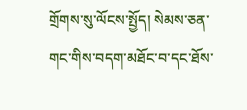གྲོགས་སུ་ལོངས་སྤྱོད། སེམས་ཅན་གང་གིས་བདག་མཐོང་བ་དང་ཐོས་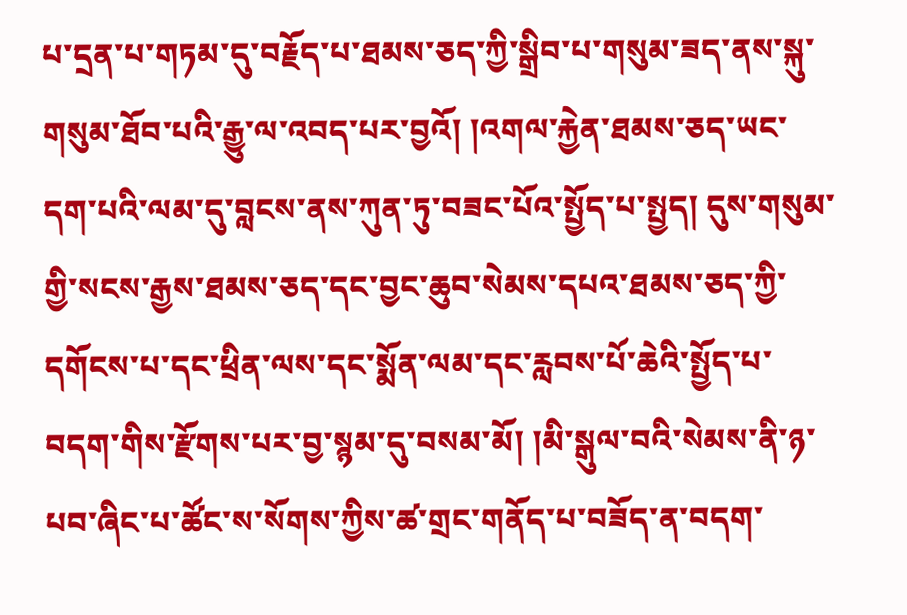པ་དྲན་པ་གཏམ་དུ་བརྗོད་པ་ཐམས་ཅད་ཀྱི་སྒྲིབ་པ་གསུམ་ཟད་ནས་སྐུ་གསུམ་ཐོབ་པའི་རྒྱུ་ལ་འབད་པར་བྱའོ། །འགལ་རྐྱེན་ཐམས་ཅད་ཡང་དག་པའི་ལམ་དུ་བླངས་ནས་ཀུན་ཏུ་བཟང་པོའ་སྤྱོད་པ་སྤྱད། དུས་གསུམ་གྱི་སངས་རྒྱས་ཐམས་ཅད་དང་བྱང་ཆུབ་སེམས་དཔའ་ཐམས་ཅད་ཀྱི་དགོངས་པ་དང་ཕྲིན་ལས་དང་སྨོན་ལམ་དང་རླབས་པོ་ཆེའི་སྤྱོད་པ་བདག་གིས་རྫོགས་པར་བྱ་སྙམ་དུ་བསམ་མོ། །མི་སྒུལ་བའི་སེམས་ནི་ཉ་པབ་ཞིང་པ་ཚོང་ས་སོགས་ཀྱིས་ཚ་གྲང་གནོད་པ་བཟོད་ན་བདག་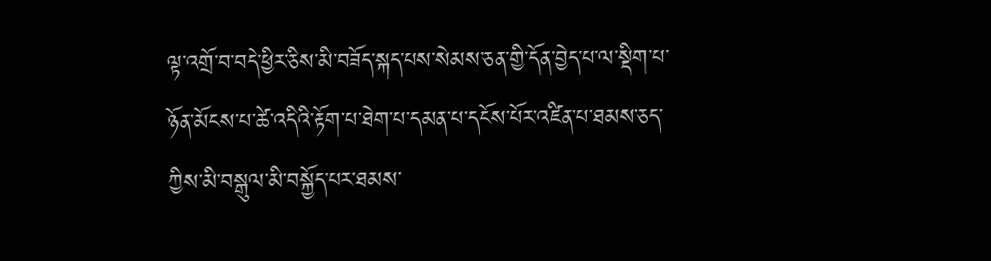ལྟ་འགྲོ་བ་བདེ་ཕྱིར་ཅིས་མི་བཟོད་སྐད་པས་སེམས་ཅན་གྱི་དོན་བྱེད་པ་ལ་སྡིག་པ་ཉོན་མོངས་པ་ཚེ་འདིའི་རྟོག་པ་ཐེག་པ་དམན་པ་དངོས་པོར་འཛིན་པ་ཐམས་ཅད་ཀྱིས་མི་བསྒུལ་མི་བསྐྱོད་པར་ཐམས་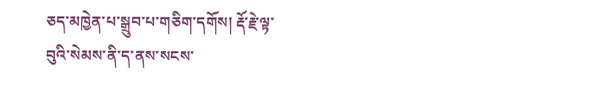ཅད་མཁྱེན་པ་སྒྲུབ་པ་གཅིག་དགོས། རྡོ་རྗེ་ལྟ་བུའི་སེམས་ནི་ད་ནས་སངས་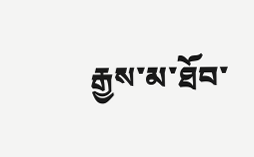རྒྱས་མ་ཐོབ་